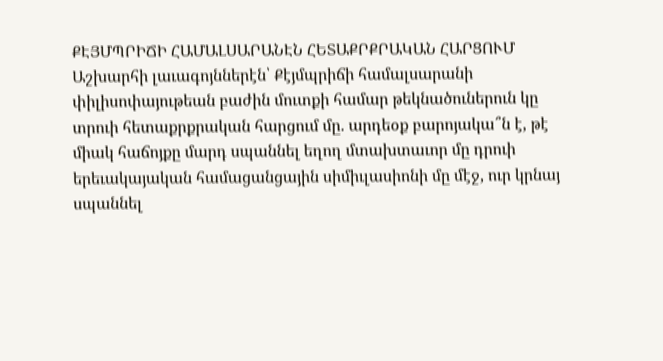ՔԷՅՄՊՐԻՃԻ ՀԱՄԱԼՍԱՐԱՆԷՆ ՀԵՏԱՔՐՔՐԱԿԱՆ ՀԱՐՑՈՒՄ
Աշխարհի լաւագոյններէն՝ Քէյմպրիճի համալսարանի փիլիսոփայութեան բաժին մուտքի համար թեկնածուներուն կը տրուի հետաքրքրական հարցում մը. արդեօք բարոյակա՞ն է, թէ միակ հաճոյքը մարդ սպաննել եղող մտախտաւոր մը դրուի երեւակայական համացանցային սիմիւլասիոնի մը մէջ, ուր կրնայ սպաննել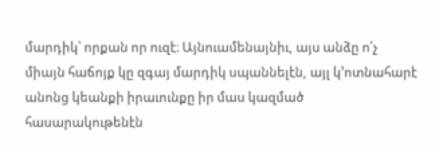մարդիկ՝ որքան որ ուզէ։ Այնուամենայնիւ, այս անձը ո՛չ միայն հաճոյք կը զգայ մարդիկ սպաննելէն, այլ կ՚ոտնահարէ անոնց կեանքի իրաւունքը իր մաս կազմած հասարակութենէն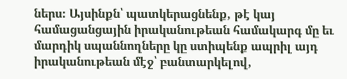ներս։ Այսինքն՝ պատկերացնենք, թէ կայ համացանցային իրականութեան համակարգ մը եւ մարդիկ սպաննողները կը ստիպենք ապրիլ այդ իրականութեան մէջ՝ բանտարկելով,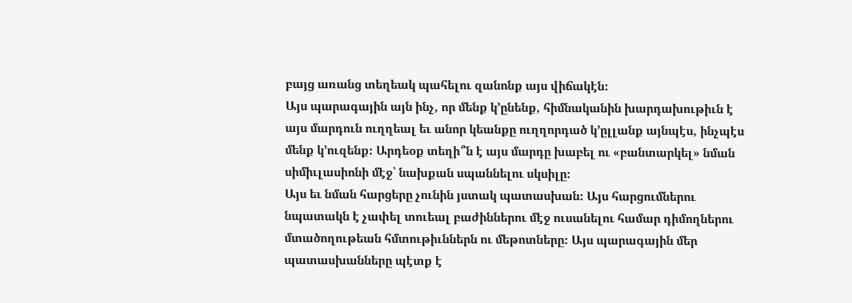բայց առանց տեղեակ պահելու զանոնք այս վիճակէն։
Այս պարագային այն ինչ, որ մենք կ՚ընենք, հիմնականին խարդախութիւն է այս մարդուն ուղղեալ եւ անոր կեանքը ուղղորդած կ՚ըլլանք այնպէս, ինչպէս մենք կ՚ուզենք։ Արդեօք տեղի՞ն է այս մարդը խաբել ու «բանտարկել» նման սիմիւլասիոնի մէջ՝ նախքան սպաննելու սկսիլը։
Այս եւ նման հարցերը չունին յստակ պատասխան։ Այս հարցումներու նպատակն է չափել տուեալ բաժիններու մէջ ուսանելու համար դիմողներու մտածողութեան հմտութիւններն ու մեթոտները։ Այս պարագային մեր պատասխանները պէտք է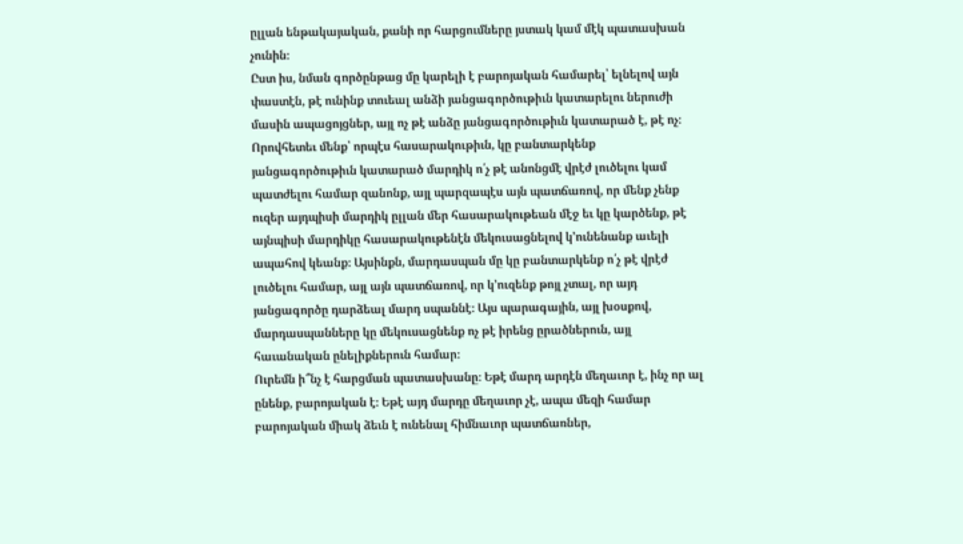ըլլան ենթակայական, քանի որ հարցումները յստակ կամ մէկ պատասխան չունին։
Ըստ իս, նման գործընթաց մը կարելի է բարոյական համարել՝ ելնելով այն փաստէն, թէ ունինք տուեալ անձի յանցագործութիւն կատարելու ներուժի մասին ապացոյցներ, այլ ոչ թէ անձը յանցագործութիւն կատարած է, թէ ոչ։ Որովհետեւ մենք՝ որպէս հասարակութիւն, կը բանտարկենք յանցագործութիւն կատարած մարդիկ ո՛չ թէ անոնցմէ վրէժ լուծելու կամ պատժելու համար զանոնք, այլ պարզապէս այն պատճառով, որ մենք չենք ուզեր այդպիսի մարդիկ ըլլան մեր հասարակութեան մէջ եւ կը կարծենք, թէ այնպիսի մարդիկը հասարակութենէն մեկուսացնելով կ՚ունենանք աւելի ապահով կեանք։ Այսինքն, մարդասպան մը կը բանտարկենք ո՛չ թէ վրէժ լուծելու համար, այլ այն պատճառով, որ կ՚ուզենք թոյլ չտալ, որ այդ յանցագործը դարձեալ մարդ սպաննէ։ Այս պարագային, այլ խօսքով, մարդասպանները կը մեկուսացնենք ոչ թէ իրենց ըրածներուն, այլ հաւանական ընելիքներուն համար։
Ուրեմն ի՞նչ է հարցման պատասխանը։ Եթէ մարդ արդէն մեղաւոր է, ինչ որ ալ ընենք, բարոյական է։ Եթէ այդ մարդը մեղաւոր չէ, ապա մեզի համար բարոյական միակ ձեւն է ունենալ հիմնաւոր պատճառներ,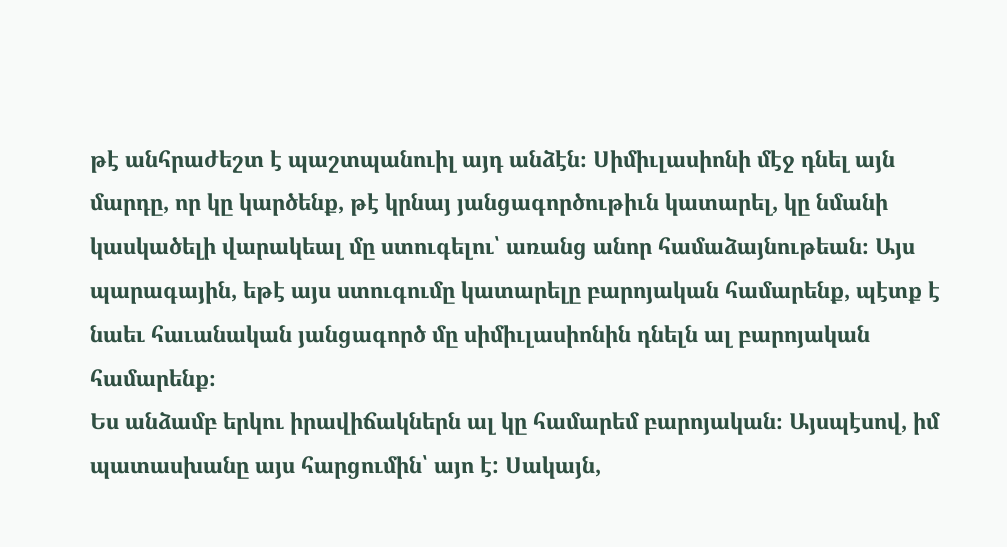թէ անհրաժեշտ է պաշտպանուիլ այդ անձէն։ Սիմիւլասիոնի մէջ դնել այն մարդը, որ կը կարծենք, թէ կրնայ յանցագործութիւն կատարել, կը նմանի կասկածելի վարակեալ մը ստուգելու՝ առանց անոր համաձայնութեան։ Այս պարագային, եթէ այս ստուգումը կատարելը բարոյական համարենք, պէտք է նաեւ հաւանական յանցագործ մը սիմիւլասիոնին դնելն ալ բարոյական համարենք։
Ես անձամբ երկու իրավիճակներն ալ կը համարեմ բարոյական։ Այսպէսով, իմ պատասխանը այս հարցումին՝ այո է: Սակայն,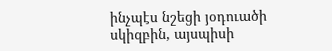ինչպէս նշեցի յօդուածի սկիզբին, այսպիսի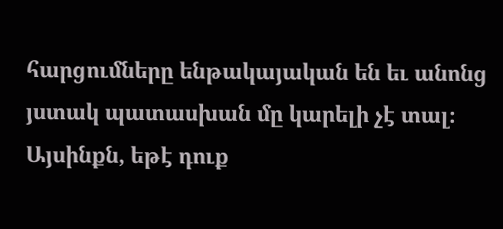հարցումները ենթակայական են եւ անոնց յստակ պատասխան մը կարելի չէ տալ։ Այսինքն, եթէ դուք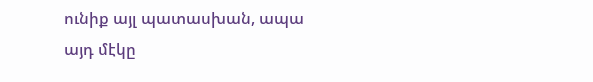ունիք այլ պատասխան, ապա այդ մէկը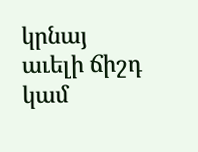կրնայ աւելի ճիշդ կամ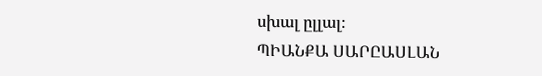սխալ ըլլալ։
ՊԻԱՆՔԱ ՍԱՐԸԱՍԼԱՆ